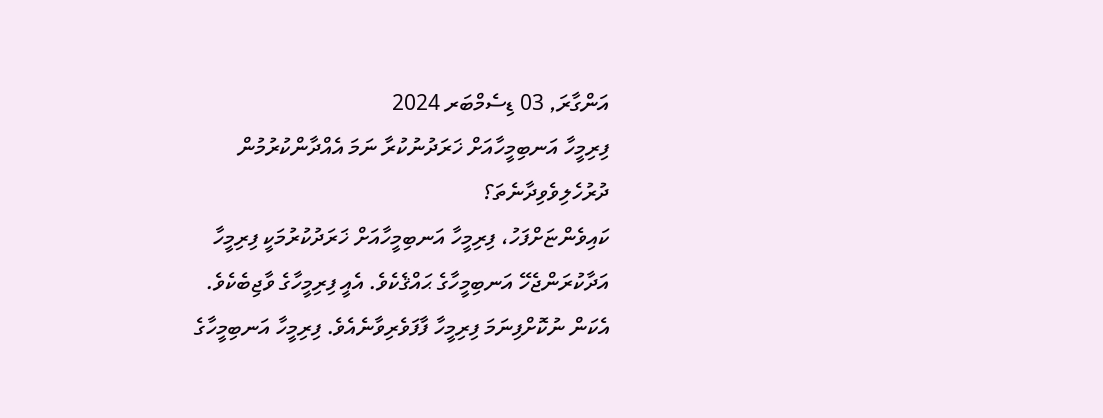އަންގާރަ, 03 ޑިސެމްބަރ 2024
ފިރިމީހާ އަނބިމީހާއަށް ޚަރަދުނުކުރާ ނަމަ އެއްދާންކުރުމުން ދުރުހެލިވެވިދާނެތަ؟
ކައިވެންޏަށްފަހު، ފިރިމީހާ އަނބިމީހާއަށް ޚަރަދުކުރުމަކީ ފިރިމީހާ އަދާކުރަންޖެހޭ އަނބިމީހާގެ ޙައްޤެކެވެ. އެއީ ފިރިމީހާގެ ވާޖިބެކެވެ. އެކަން ނުކޮށްފިނަމަ ފިރިމީހާ ފާފަވެރިވާނެއެވެ. ފިރިމީހާ އަނބިމީހާގެ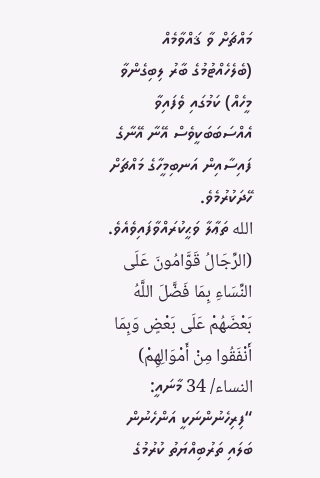މައްޗަށް ވާ ޤައްވާމެއް (ބެލެހެއްޓުމުގެ ބާރު ލިބިގެންވާ މީހެއް) ކަމުގައި ވެފައިވާ އެއްސަބަބަކީވެސް އޭނާ އޭނާގެ ފައިސާއިން އަނބިމީހާގެ މައްޗަށް ހޭދަކުރުމެވެ.
الله ތަޢާލާ ވަޙީކުރައްވާފައިވެއެވެ. (الرِّجَالُ قَوَّامُونَ عَلَى النِّسَاءِ بِمَا فَضَّلَ اللَّهُ بَعْضَهُمْ عَلَى بَعْضٍ وَبِمَا أَنْفَقُوا مِنْ أَمْوَالِهِمْ) النساء/ 34 މާނައީ: “ފިރިހެނުންނަކީ އަންހެނުން ބަލައި ތަރުބިއްޔަތު ކުރުމުގެ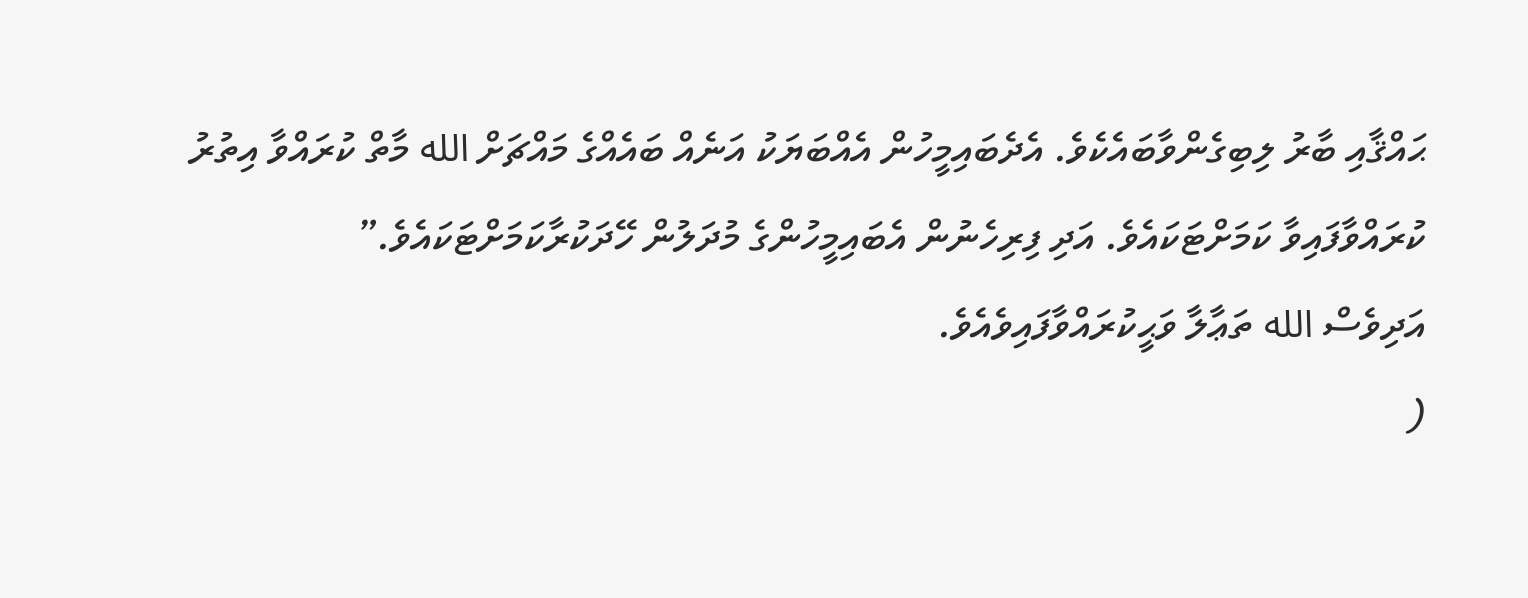ޙައްޤާއި ބާރު ލިބިގެންވާބައެކެވެ. އެދެބައިމީހުން އެއްބަޔަކު އަނެއް ބައެއްގެ މައްޗަށް الله މާތް ކުރައްވާ އިތުރު ކުރައްވާފައިވާ ކަމަށްޓަކައެވެ. އަދި ފިރިހެނުން އެބައިމީހުންގެ މުދަލުން ހޭދަކުރާކަމަށްޓަކައެވެ.”
އަދިވެސް الله ތަޢާލާ ވަޙީކުރައްވާފައިވެއެވެ.
(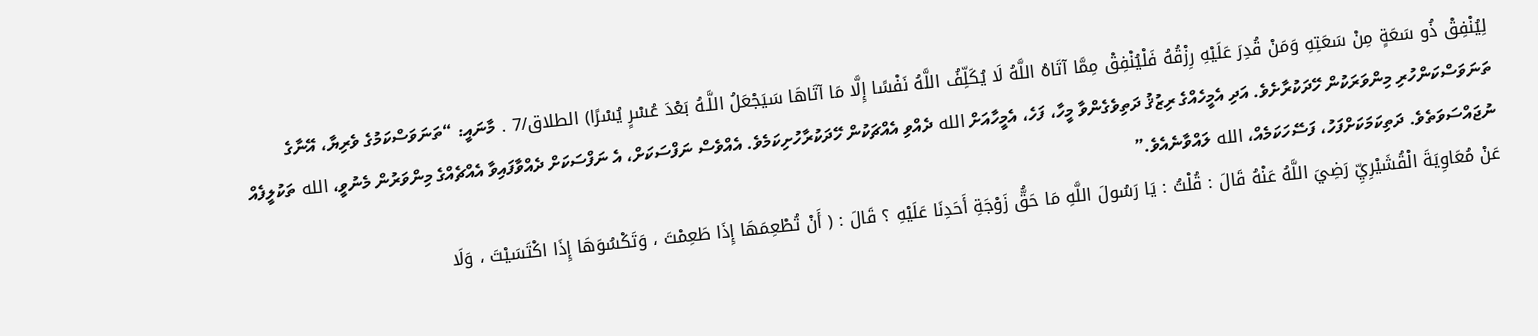لِيُنْفِقْ ذُو سَعَةٍ مِنْ سَعَتِهِ وَمَنْ قُدِرَ عَلَيْهِ رِزْقُهُ فَلْيُنْفِقْ مِمَّا آتَاهُ اللَّهُ لَا يُكَلِّفُ اللَّهُ نَفْسًا إِلَّا مَا آتَاهَا سَيَجْعَلُ اللَّـهُ بَعْدَ عُسْرٍ يُسْرًا) الطلاق/7 . މާނައީ: “ތަނަވަސްކަމުގެ ވެރިޔާ، އޭނާގެ ތަނަވަސްކަންހުރި މިންވަރަކުން ހޭދަކުރާށެވެ. އަދި އެމީހެއްގެ ރިޒުޤު ދަތިވެގެންވާ މީހާ، ފަހެ، އެމީހާއަށް الله ދެއްވި އެއްޗަކުން ހޭދަކުރާހުށިކަމެވެ. އެއްވެސް ނަފްސަކަށް، އެ ނަފްސަކަށް ދެއްވާފައިވާ އެއްޗެއްގެ މިންވަރުން މެނުވީ، الله ތަކުލީފެއް ނުޖައްސަވަތެވެ. ދަތިކަމަކަށްފަހު، ފަސޭހަކަމެއް، الله ލައްވާނެއެވެ.”
عَنْ مُعَاوِيَةَ الْقُشَيْرِيِّ رَضِيَ اللَّهُ عَنْهُ قَالَ : قُلْتُ : يَا رَسُولَ اللَّهِ مَا حَقُّ زَوْجَةِ أَحَدِنَا عَلَيْهِ ؟ قَالَ : ( أَنْ تُطْعِمَهَا إِذَا طَعِمْتَ ، وَتَكْسُوَهَا إِذَا اكْتَسَيْتَ ، وَلَا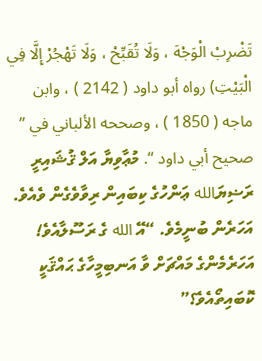تَضْرِبْ الْوَجْهَ ، وَلَا تُقَبِّحْ ، وَلَا تَهْجُرْ إِلَّا فِي الْبَيْتِ) رواه أبو داود ( 2142 ) ، وابن ماجه ( 1850 ) ، وصححه الألباني في ” صحيح أبي داود “. މުޢާވިޔާ އަލް ޤުޝައިރީ ރަޟިޔަالله ޢަންހުގެ ކިބައިން ރިވާވެގެން ވެއެވެ. އަހަރެން ބުނީމެވެ. “އޭ الله ގެ ރަސޫލާއެވެ! އަހަރެމެންގެ މައްޗަށް ވާ އަނބިމީހާގެ ޙައްޤަކީ ކޮބައިތޯއެވެ؟”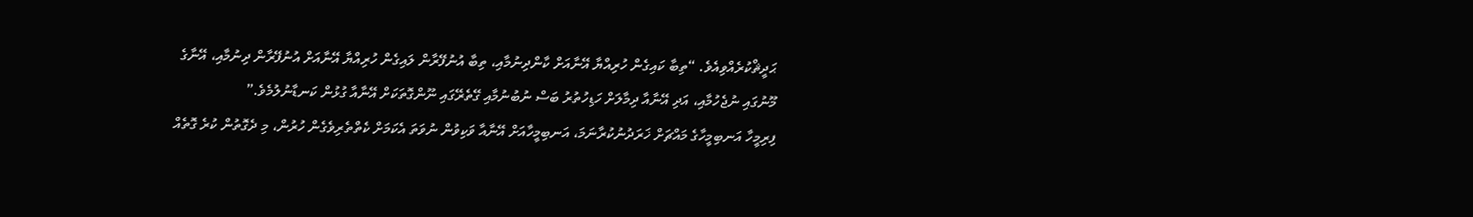ޙަދީޘްކުރެއްވިއެވެ. “ތިބާ ކައިގެން ހުރިއްޔާ އޭނާއަށް ކާންދިނުމާއި، ތިބާ އުނުފޭރާން ލައިގެން ހުރިއްޔާ އޭނާއަށް އުނުފޭރާން ދިނުމާއި، އޭނާގެ މޫނުގައި ނުޖެހުމާއި، އަދި އޭނާއާ ދިމާލަށް ހަޑިހުތުރު ބަސް ނުބުނުމާއި ގޭތެރޭގައި ނޫންގޮތަކަށް އޭނާއާ ގުޅުން ކަނޑާނުލުމެވެ.”
ފިރިމީހާ އަނބިމީހާގެ މައްޗަށް ޚަރަދުނުކުރާނަމަ، އަނބިމީހާއަށް އޭނާއާ ވަކިވުން ނުވަތަ އެކަމަށް ކެތްތެރިވެގެން ހުރުން، މި ދެގޮތުން ކުރެ ގޮތެއް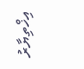އިޚްތިޔާރު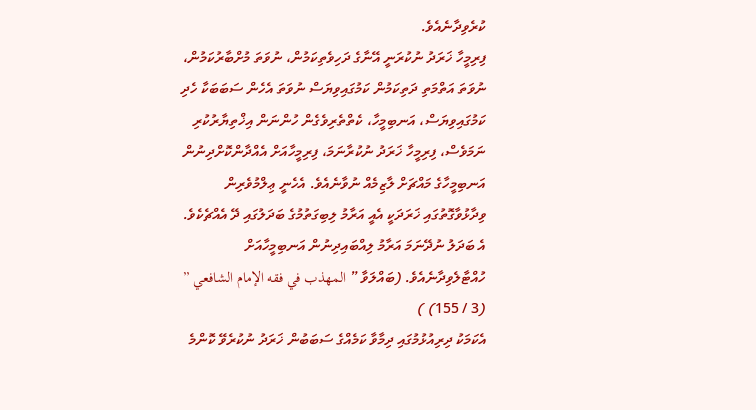ކުރެވިދާނެއެވެ.
ފިރިމީހާ ޚަރަދު ނުކުރަނީ އޭނާގެ ދަހިވެތިކަމުން، ނުވަތަ މުށްބާރުކަމުން، ނުވަތަ އަތްމަތި ދަތިކަމުން ކަމުގައިވިޔަސް ނުވަތަ އެހެން ސަބަބަކާ ހެދި ކަމުގައިވިޔަސް، އަނބިމީހާ، ކެތްތެރިވެގެން ހުންނަން އިޚްތިޔާރުކުރި ނަމަވެސް، ފިރިމީހާ ޚަރަދު ނުކުރާނަމަ، ފިރިމީހާއަށް އެއްދާންކޮށްދިނުން އަނބިމީހާގެ މައްޗަށް ލާޒިމެއް ނުވާނެއެވެ. އެހެނީ ޢިލްމުވެރިން ވިދާޅުވާގޮތުގައި ޚަރަދަކީ އެއީ އަރާމު ލިބިގަތުމުގެ ބަދަލުގައި ދޭ އެއްޗެކެވެ. އެ ބަދަލު ނުދޭނަމަ އަރާމު ލިއްބައިދިނުން އަނބިމީހާއަށް ހުއްޓާލެވިދާނެއެވެ. (ބައްލަވާ ” المهذب في فقه الإمام الشافعي ” (3 / 155) )
އެކަމަކު ދިރިއުޅުމުގައި ދިމާވާ ކަމެއްގެ ސަބަބުން ޚަރަދު ނުކުރެވޭ ކޮންމެ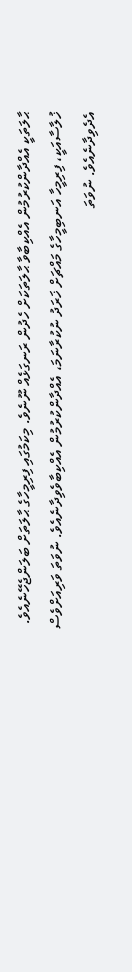ޙާލަތަކީ އެއްދާންކުރުމުން އެއްކިބާވާ ޙާލަތަކަށް ހެދުން ރަނގަޅެއް ނޫނެވެ. މިކަމުގައި ފިރިމީހާގެ ޙާލަތަށް ބަލަންޖެހޭނެއެވެ.
ޚުލާސާއަކީ، ފިރިމީހާ އަނބިމީހާގެ މައްޗަށް ޚަރަދު ނުކުރާނަމަ، އެއްދާންކުރުމުން އެއްކިބާވެވިދާނެއެވެ. ނުވަތަ ވަރިއަށްވެސް އެދެވިދާނެއެވެ. ނުވަތަ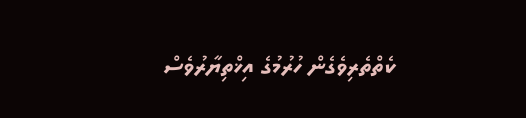ކެތްތެރިވެގެން ހުރުމުގެ އިޚްތިޔާރުވެސް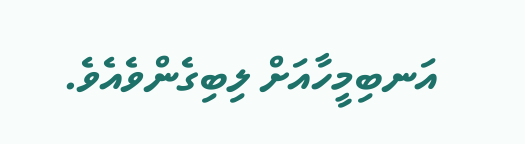އަނބިމީހާއަށް ލިބިގެންވެއެވެ.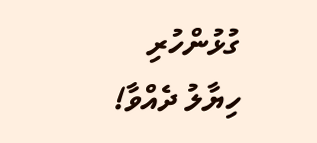ގުޅުންހުރި
ހިޔާލު ދެއްވާ!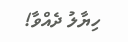ހިޔާލު ދެއްވާ!